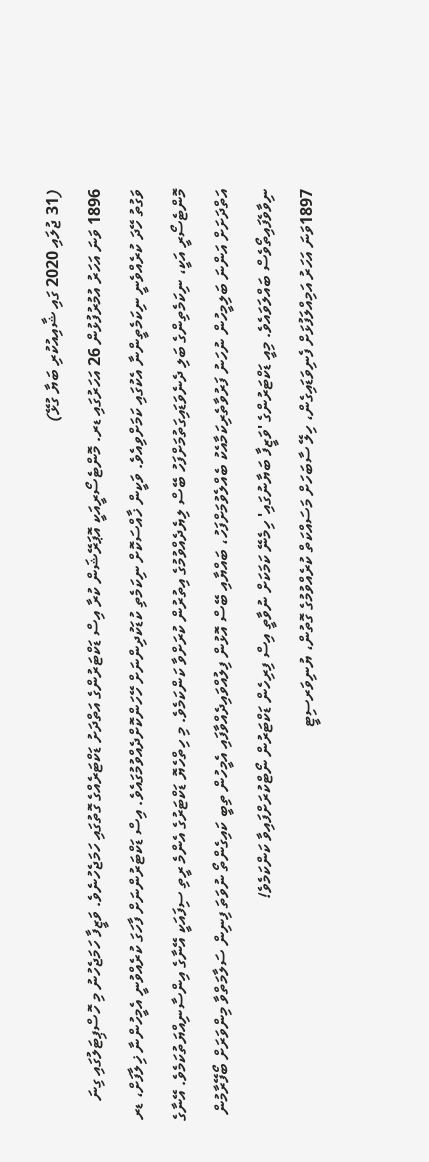(31 ޖުލައި 2020 ގައި ޝާއިއުކުރި ބަޔާ ގުޅޭ)
1896 ވަނަ އަހަރު އުމުރުފުޅުން 26 އަހަރުގައި ޑރ. މޮންޓެސޯރީއަކީ އޮޕަރޭޝަން ކުރާ އިސް ޑަކްޓަރުންގެ އަތްދަށު ޑަކްޓަރެއްގެ ގޮތުގައި ހަމަޖެހުނެވެ. ވަޒީފާ ހަމަޖެހުނު މި ހޮސްޕިޓަލުގައި ގިނަ ވަގުތު ހޭދަ ކުރެއްވެނީ ނިކަމެތީންނާ އެކުގައި ކަމަށްވިއެވެ. ވަކީން ޚާއްސަކޮށް ނިކަމެތި ކުޑަކުދިންނަށް ހޭހަންކޮށްދެއްވުމުގައެވެ. އިސް ޑަކްޓަރުންނަށް ފާހަގަ ކުރެއްވުނީ އެމީހުންނާ ޚިލާފަށް، ޑރ މޮންޓެސޯރީ އަކީ، ނިކަމެތިންގެ ބަލި ދެނެވަޑައިގަތުމަށްފަހު ބޭސް ލިޔެދެއްވުމުގެ އިތުރުން ކުރަށްވާ ކަންކަމެވެ. މި ހިތްހެޔޮ ޑަކްޓަރުގެ އެންމެ ރީތި ސިފައަކީ އޭނާގެ އިންސާނިއްޔަތުކަމެވެ. އޭނާގެ އަތްދަށަށް އަންނަ ބަލިމީހުން ނުހަނު ފަރުވާތެރިކަމާއެކު ބެއްލެވުމަށްފަހު، ބައްޔާއި ބޭސް އޮޅުން ފިލުއްވައިދެއްވާފައި އެމީހުން ތިބީ ކައިގެންތޯ ނުވަތަ ފިނިން ސަލާމަތްވާ މިންވަރަށް ބޯފޭރާމުން ނިވާވެފައިތޯވެސް ބައްލަވައެވެ. މިއީ ޑަކްޓަރުންގެ 'ވަޒީފާ ބަޔާނުގައި' ހިމެނޭ ކަމަކަށް ނުވާތީ އިސް ފިރިހެން ޑަކްޓަރުން ނޯޓްކުރަށްފައިވާ ކަންކަމެވެ!
1897ވަނަ އަހަރު އަމިއްލަފުޅަށް ފެނިވަޑައިގެން، ހިލޭ ސާބަހަށް މަސައްކަތް ކުރެއްވުމުގެ ގޮތުން، ޔުނިވަރސިޓީ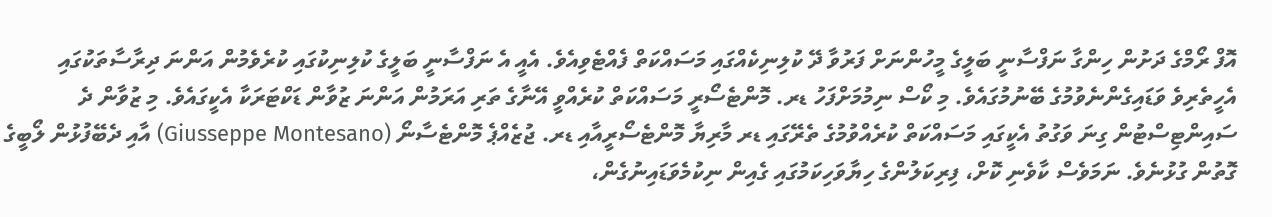އޮފް ރޯމްގެ ދަށުން ހިންގާ ނަފްސާނީ ބަލީގެ މީހުންނަށް ފަރުވާ ދޭ ކުލިނިކެއްގައި މަސައްކަތް ފެއްޓެވިއެވެ. އެއީ އެ ނަފްސާނީ ބަލީގެ ކުލިނިކުގައި ކުރެވެމުން އަންނަ ދިރާސާތަކުގައި އެހީތެރިވެ ވަޑައިގެންނެވުމުގެ ބޭނުމުގައެވެ. މި ކޯސް ނިމުމަށްފަހު ޑރ. މޮންޓެސޯރީ މަސައްކަތް ކުރެއްވީ އޭނާގެ ތަރި އަރަމުން އަންނަ ޒުވާން ޑަކްޓަރަކާ އެކީގައެވެ. މި ޒުވާން ދެ ސައިންޓިސްޓުން ގިނަ ވަގުތު އެކީގައި މަސައްކަތް ކުރެއްވުމުގެ ތެރޭގައި ޑރ މާރިޔާ މޮންޓެސޯރީއާއި ޑރ. ޖުޒެއްޕެ މޮންޓެސާނޯ (Giusseppe Montesano) އާއި ދެބޭފުޅުން ލޯބީގެ ގޮތުން ގުޅުނެވެ. ނަމަވެސް ކާވެނި ކޮށް، ފިރިކަލުންގެ ހިޔާވަހިކަމުގައި ގެއިން ނިކުމެވަޑައިނުގެން،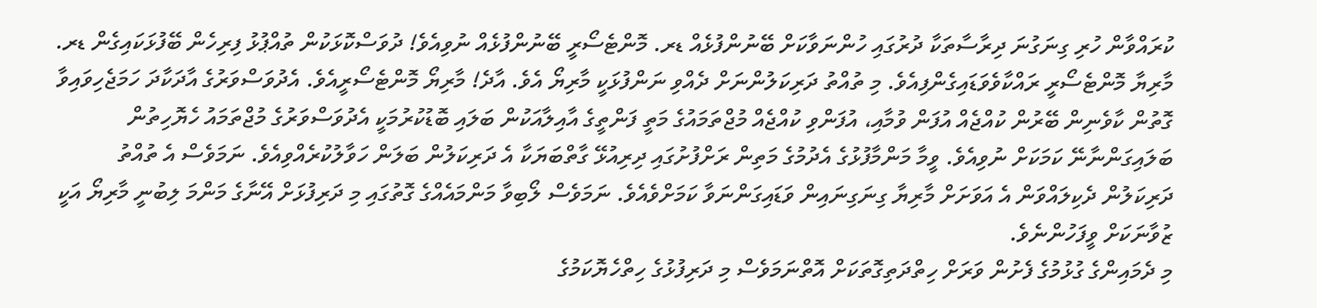ކުރައްވާން ހުރި ގިނަގުނަ ދިރާސާތަކާ ދުރުގައި ހުންނަވާކަށް ބޭނުންފުޅެއް ޑރ. މޮންޓެސޯރީ ބޭނުންފުޅެއް ނުވިއެވެ! ދުވަސްކޮޅަކުން ތުއްޕުޅު ފިރިހެން ބޭފުޅަކައިގެން ޑރ. މާރިޔާ މޮންޓެސޯރީ ރައްކާވެވަޑައިގެންފިއެވެ. މި ތުއްތު ދަރިކަލުންނަށް ދެއްވި ނަންފުޅަކީ މާރިޔޯ އެވެ. އާދެ! މާރިޔޯ މޮންޓެސޯރީއެވެ. އެދުވަސްވަރުގެ އާދަކާދަ ހަމަޖެހިވައިވާ ގޮތުން ކާވެނިން ބޭރުން ކުއްޖެއް އުފަން ވުމާއި، އުފަންވި ކުއްޖެއް މުޖްތަމައުގެ މަތީ ފަންތީގެ އާއިލާއަކުން ބަލައި ބޮޑުކުރުމަކީ އެދުވަސްވަރުގެ މުޖްތަމައު ހެޔޮހިތުން ބަލައިގަންނާނޭ ކަމަކަށް ނުވިއެވެ. ވީމާ މަންމާފުޅުގެ އެދުމުގެ މަތިން ރަށްފުށުގައި ދިރިއުޅޭ ގާތްބަޔަކާ އެ ދަރިކަލުން ބަލަން ހަވާލުކުރެއްވިއެވެ. ނަމަވެސް އެ ތުއްތު ދަރިކަލުން ދެކިލައްވަން އެ އަވަށަށް މާރިޔާ ގިނަގިނައިން ވަޑައިގަންނަވާ ކަމަށްވެއެވެ. ނަމަވެސް ލޯބިވާ މަންމައެއްގެ ގޮތުގައި މި ދަރިފުޅަށް އޭނާގެ މަންމަ ލިބުނީ މާރިޔޯ އަކީ ޒުވާނަކަށް ވީފަހުންނެވެ.
މި ދެމައިންގެ ގުޅުމުގެ ފެށުން ވަރަށް ހިތްދަތިގޮތަކަށް އޮތްނަމަވެސް މި ދަރިފުޅުގެ ހިތްހެޔޮކަމުގެ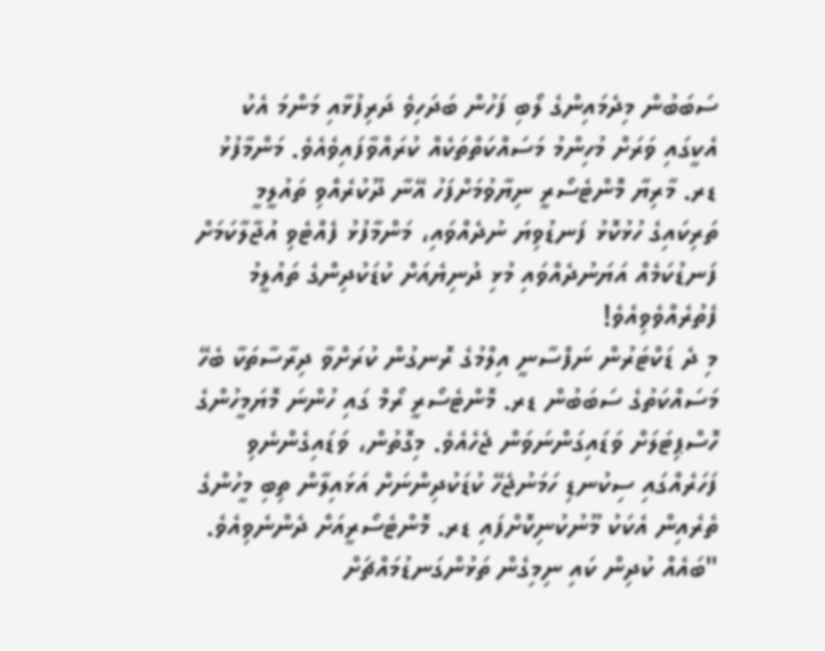ސަބަބުން މިދެމައިންގެ ލޯބި ފަހުން ބަދަހިވެ ދަރިފުޅާއި މަންމަ އެކު އެކީގައި ވަރަށް މުހިންމު މަސައްކަތްތަކެއް ކުރައްވާފައިވެއެވެ. މަންމާފުޅު ޑރ. މާރިޔާ މޮންޓެސޯރީ ނިޔާވުމަށްފަހު އޭނާ ދޫކުރެއްވި ތައުލީމީ ތަރިކައިގެ ހުޅުކޮޅު ފަނޑުވިޔަ ނުދެއްވައި، މަންމާފުޅު ފެއްޓެވި އުޖާލާކަމަށް ފަނޑުކަމެއް އަޔަނުދެއްވައި މުޅި ދުނިޔެއަށް ކުޑަކުދިންގެ ތައުލީމު ފެތުރެއްވެވިއެވެ!
މި ދެ ޑަކްޓަރުން ނަފްސާނީ އިލްމުގެ ރޮނގުން ކުރަށްވާ ދިރާސާތަކާ ބެހޭ މަސައްކަތުގެ ސަބަބުން ޑރ. މޮންޓެސޯރީ ރޯމް ގައި ހުންނަ މޮޔަމީހުންގެ ހޮސްޕިޓަލަށް ވަޑައިގަންނަވަން ޖެހެއެވެ. މިގޮތުން، ވަޑައިގެންނެވި ފަހަރެއްގައި ސިކުނޑި ހަމަނުޖެހޭ ކުޑަކުދިންނަށް އަޅައިލާން ތިބި މީހުންގެ ތެރެއިން އެކަކު މޫނުކުނިކޮށްފައި ޑރ. މޮންޓެސޯރީއަށް ދެންނެވިއެވެ. "ބައެއް ކުދިން ކައި ނިމިގެން ތަޅުންގަނޑުމައްޗަށް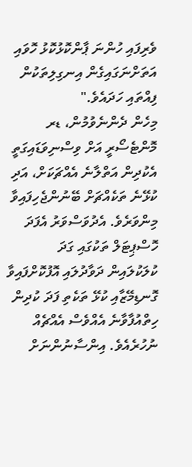ވެރިފައި ހުންނަ ޕާންކޮޅުކޮޅު ހޮވައި އަތަށްނަގައިގެން އިނގިލިތަކުން ފިއްތައި ހަދައެވެ."
މިހެން ދެންނެވުމުން، ޑރ މޮންޓެސޯރީ އަށް ވިސްނިވަޑައިގަތީ އެކުދިން އަތްލާނެ އެއްޗަކަށް، އަދި ކުޅޭނެ ތަކެއްޗަށް ބޭނުންޖެހިފައިވާ މިންވަރެވެ. އެދުވަސްވަރު އެފަދަ ހޮސްޕިޓަލް ތަކުގައި ގަދަ ކުލަކުލައިން ދަވާދުލައި އޮފުކޮށްފައިވާ ގޮނޑިމޭޒާއި ކުޅޭ ތަކެތި ފަދަ ކުދިން ހިތްއުފާވާނެ އެއްވެސް އެއްޗެއް ނުހުރެއެވެ. އިންސާނުންނަށް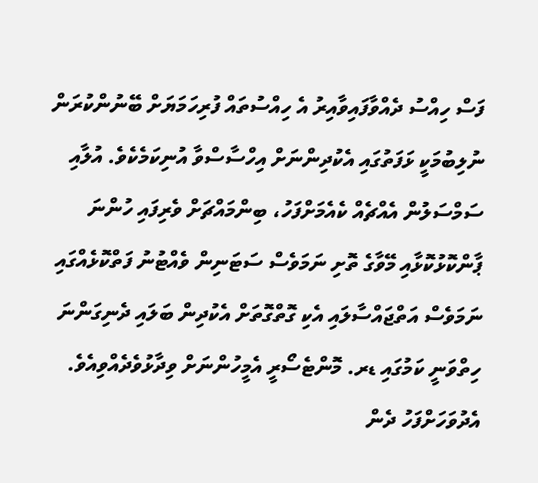ފަސް ހިއްސު ދެއްވާފައިވާއިރު އެ ހިއްސުތައް ފުރިހަމަޔަށް ބޭނުންކުރަން ނުލިބުމަކީ ޅަފަތުގައި އެކުދިންނަށް އިހްސާސްވާ އުނިކަމެކެވެ. އުލާއި ސަމްސަލުން އެއްޗެއް ކެއެމަށްފަހު، ބިންމައްޗަށް ވެރިފައި ހުންނަ ޕާންކޮޅުކޮޅާއި މޭވާގެ ތޮށި ނަމަވެސް ސަޓަނިން ވެއްޓުނު ފަތްކޮޅެއްގައި ނަމަވެސް އަތްޖައްސާލައި އެކި ގޮތްގޮތަށް އެކުދިން ބަލައި ދެނިގަންނަ ހިތްވަނީ ކަމުގައި ޑރ. މޮންޓެސޯރީ އެމީހުންނަށް ވިދާޅުވެދެއްވިއެވެ.
އެދުވަހަށްފަހު ދެން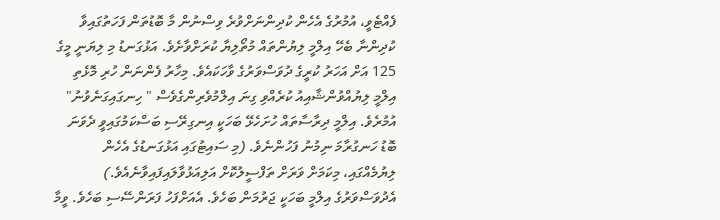ފެއްޓެވީ، އުމުރުގެ އެހެން ކުދިންނަށްވުރެ ވިސްނުން މާ ބޮޑުތަން ފަހަތުގައިވާ ކުދިންނާ ބެހޭ އިލްމީ ލިޔުންތައް މުތޯލިޔާ ކުރަށްވާށެވެ. އަޅުގަނޑު މި ލިޔަނީ މީގެ 125 އަށް އަހަރު ކުރީގެ ދުވަސްވަރުގެ ވާހަކައެވެ. މިހާރު ފެންނަން ހުރި މޮޅެތި އިލްމީ ލިޔުއްވުންޝާއިއު ކުރެއްވި ގިނަ އިލްމުވެރިންގެވެސް " ހިނގައިގަނެވުނު" އުމުރެވެ. އިލްމީ ދިރާސާތައް ހުށަހެޅޭ ބަހަކީ އިނގިރޭސި ބަސްކަމުގައިވީ ދެވަނަ ބޮޑު ހަނގުރާމަ ނިމުނު ފަހުންނެވެ. (މި ސައިޓުގައި އަޅުގަނޑުގެ އެހެން ލިޔުމެއްގައި، މިކަމަށް ވަރަށް ތަފްސީލުކޮށް އަލިއަޅުވާލައިފައިވާނެއެވެ.) އެދުވަސްވަރުގެ އިލްމީ ބަހަކީ ޖަރުމަން ބަހެވެ. އެއަށްފަހު ފަރަންސޭސި ބަހެވެ. ވީމާ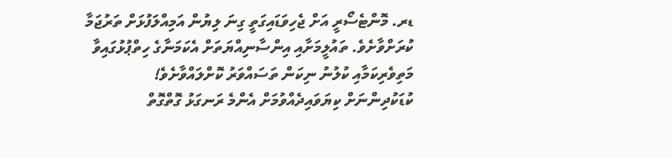ޑރ. މޮންޓެސޯރީ އަށް ޖެހިވަޑައިގަތީ ގިނަ ލިޔުން އަމިއްލަފުޅަށް ތަރުޖަމާ ކުރަށްވާށެވެ. ތައުލީމަށާއި އިންސާނިއްޔަތަށް އެކަމަނާގެ ހިތްޕުޅުގައިވާ މަތިވެރިކަމާއި ކުލުނު ނިކަން ތަސައްވަރު ކޮށްލައްވާށެވެ!
ކުޑަކުދިންނަށް ކިޔަވައިދެއްވުމަށް އެންމެ ރަނގަޅު ގޮތްގޮތް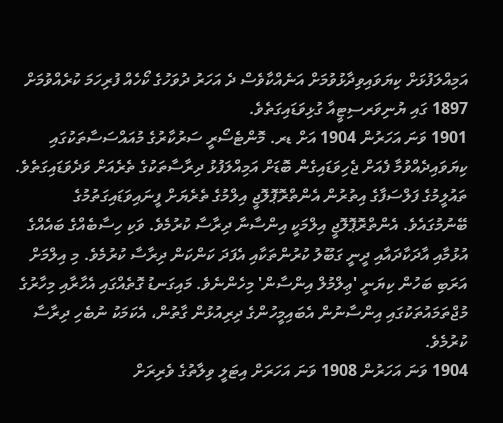އަމިއްލަފުޅަށް ކިޔަވައިވިދާޅުވުމަށް އަނެއްކާވެސް ދެ އަހަރު ދުވަހުގެ ކޯހެއް ފުރިހަމަ ކުރެއްވުމަށް 1897 ގައި ޔުނިވަރސިޓީއާ ގުޅިވަޑައިގަތެވެ.
1901 ވަނަ އަހަރުން 1904 އަށް ޑރ. މޮންޓެސޯރީ ސަރުކާރުގެ މުއައްސަސާތަކުގައި ކިޔަވައިދެއްވުމާ ފެއަށް ޖެހިވަޑައިގެން ބޮޑަށް އަމިއްލަފުޅު ދިރާސާތަކުގެ ތެރެއަށް ވަދެވަޑައިގަތެވެ. ތައުލީމުގެ ފަލްސަފާގެ އިތުރުން އެންތްރޮޕޮލޮޖީ އިލްމުގެ ތެރެޔަށް ފީނައިވަޑައިގަތުމުގެ ބޭނުމުގައެވެ. އެންތްރޮޕޮލޮޖީ އިލްމަކީ އިންސާނާ ދިރާސާ ކުރުމެވެ. ވަކި ހިސާބެއްގެ ބައެއްގެ އުޅުމާއި އާދަކާދައާއި ދީނީ ގަބޫލު ކުރުންތަކާއި އެފަދަ ކަންކަން ދިރާސާ ކުރުމެވެ. މި އިލްމަށް އަރަބި ބަހުން ކިޔަނީ 'ޢިލްމުލް އިންސާން' މިހެންނެވެ. މައިގަނޑު ގޮތެއްގައި އެހާރާއި މިހާރުގެ މުޖްތަމައުތަކުގައި އިންސާނުން އެބައިމީހުންގެ ދިރިއުޅުން ގާތުން، އެކަމަކު ނުބެހި ދިރާސާ ކުރުމެވެ.
1904 ވަނަ އަހަރުން 1908 ވަނަ އަހަރަށް އިޓަލީ ވިލާތުގެ ވެރިރަށް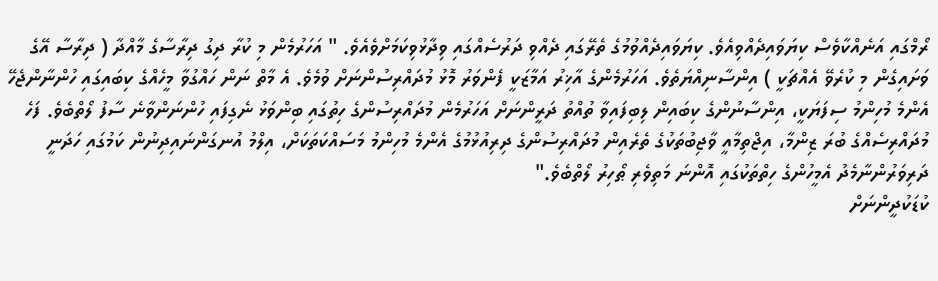ރޯމްގައި އަނެއްކާވެސް ކިޔަވައިދެއްވިއެވެ. ކިޔަވައިދެއްވުމުގެ ތެރޭގައި ދެއްވި ދަރުސެއްގައި ވިދާޅުވިކަމަށްވެއެވެ. " އަހަރުމެން މި ކުރާ ދިގު ދިރާސާގެ މާއްދާ ( ދިރާސާ އޭގެ ވަށައިގެން މި ކުރެވޭ އެއްޗަކީ ) އިންސާނިއްޔަތެވެ. އަހަރުމެންގެ އާޚިރު އަމާޒަކީ ފެންވަރު މޮޅު މުދައްރިސުންނަށް ވުމެވެ. އެ މާތް ނަން ހައްގުވާ މީހެއްގެ ކިބައިގައި ހުންނާންޖެހޭ އެންމެ މުހިންމު ސިފަޔަކީ، އިންސާނުންގެ ކިބައިން ލިބިފައިވާ ތުއްތު ދަރީންނަށް އަހަރުމެން މުދައްރިސުންގެ ހިތުގައި ބިންވަޅު ނެގިފައި ހުންނަންވާނެ ސާފު ލޯތްބެވެ. ފަހެ މުދައްރިސެއްގެ ބުރަ ޒިންމާ، އިޖްތިމާއީ ވާޖިބުތަކުގެ ތެރެއިން މުދައްރިސުންގެ ދިރިއުޅުމުގެ އެންމެ މުހިންމު މަސައްކަތަކަށް، އިލްމު އުނގަންނައިދިނުން ކަމުގައި ހަދަނީ ދަރިވަރުންނާމެދު އެމީހުންގެ ހިތްތަކުގައި އޮންނަ މަތިވެރި ޠޯހިރު ލޯތްބެވެ."
ކުޑަކުދީންނަށް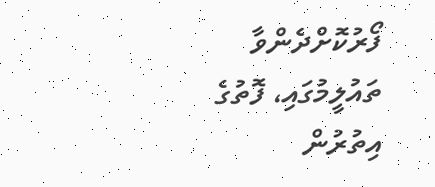ފޯރުކޮށްދެންވާ ތައުލީމުގައި، ފޮތުގެ އިތުރުން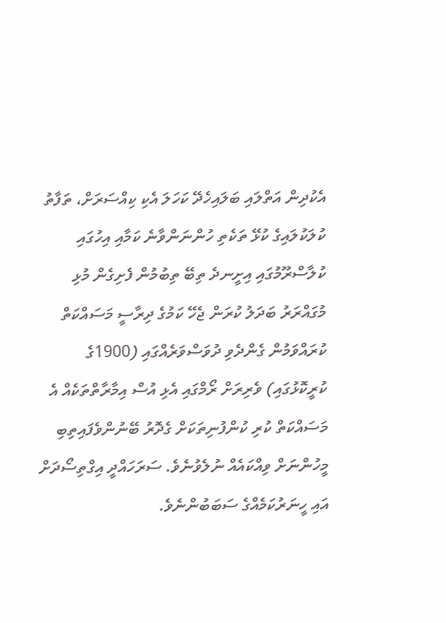އެކުދިން އަތްލައި ބަލައިހެދޭ ކަހަލަ އެކި ކިއްސަރަށް، ތަފާތު ކުލަކުލައިގެ ކުޅޭ ތަކެތި ހުންނަންވާނެ ކަމާއި އިހުގައި ކުލާސްރޫމުގައި އިށީނދެ ތިބޭ ތިބުމުން ފެށިގެން މުޅި މުގައްރަރު ބަދަލު ކުރަން ޖެހޭ ކަމުގެ ދިރާސީ މަސައްކަތް ކުރައްވަމުން ގެންދެވި ދުވަސްވަރެއްގައި (1900ގެ ކުރީކޮޅުގައި) ވެރިރަށް ރޯމްގައި އެޅި އުސް އިމާރާތްތަކެއް އެ މަސައްކަތް ކުރި ކުންފުނިތަކަށް ގެދޮރު ބޭނުންވެފައިތިބި މީހުންނަށް ވިއްކައެއް ނުލެވުނެވެ. ސަރަހައްދީ އިގްތިސޯދަށް އައި ހީނަރުކަމެއްގެ ސަބަބުންނެވެ.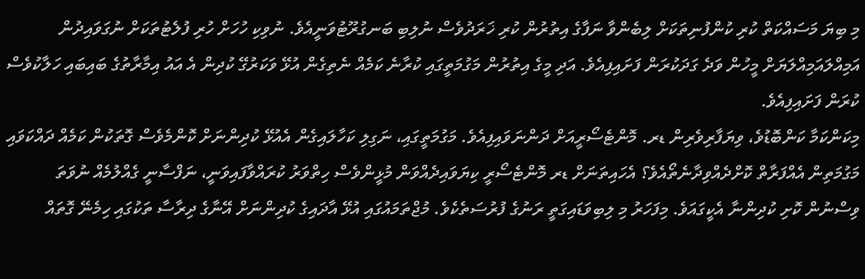މި ބިޔަ މަސައްކަތް ކުރި ކުންފުނިތަކަށް ލިބެންވާ ނަފާގެ އިތުރުން ކުރި ޚަރަދުވެސް ނުލިބި ބަނގުރޫޓުވަނީއެވެ. ނުވިކި ހުހަށް ހުރި ފުލެޓުތަކަށް ނުގަވައިދުން އަމިއްލައަމިއްލަޔަށް މީހުން ވަދެ ގަދަކުރަން ފަށައިފިއެވެ. އަދި މީގެ އިތުރުން މަގުމަތީގައި ކުރާނެ ކަމެއް ނެތިގެން އުޅޭ ވަކަރުގޭ ކުދިން އެ އައު އިމާރާތުގެ ބައިބައި ހަލާކުވެސް ކުރަން ފަށައިފިއެވެ.
މިކަންކަމާ ކަންބޮޑުވެ، ވިޔަފާރިވެރިން ޑރ. މޮންޓެސޯރީއަށް ދަންނަވައިފިއެވެ. މަގުމަތީގައި، ނަގިލި ކަހާލައިގެން އެއުޅޭ ކުދިންނަށް ކޮންމެވެސް ގޮތަކުން ކަމެއް ދައްކަވައި މަގުމަތިން އެއްފަރާތް ކޮށްދެއްވިދާނެތޯއެވެ؟ އެހައިތަނަށް ޑރ މޮންޓެސޯރީ ކިޔަވައިދެއްވަން މުޅީންވެސް ހިތްވަރު ކުރައްވާފައިވަނީ، ނަފްސާނީ ގެއްލުމެއް ނުވަތަ ވިސްނުން ކޮށި ކުދިންނާ އެކީގައަވެ. މިފަހަރު މި ލިބިވަޑައިގަތީ ރަނުގެ ފުރުސަތެކެވެ. މުޖްތަމައުގައި އުޅޭ އާދައިގެ ކުދިންނަށް އޭނާގެ ދިރާސާ ތަކުގައި ހިމެނޭ ގޮތައް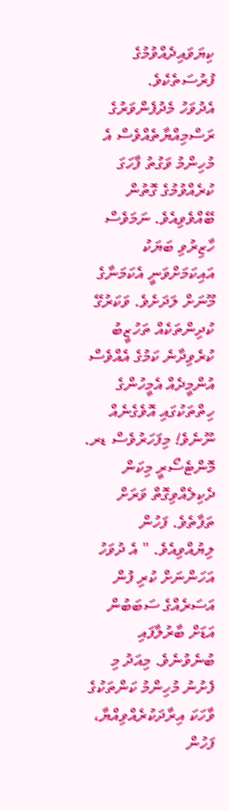ކިޔަވައިދެއްވުމުގެ ފުރުސަތެކެވެ.
އެދުވަހު މެދުފެންވަރުގެ ރަސްމިއްޔާތެއްވެސް އެ މުހިންމު ވަގުތު ފާހަގަ ކުރެއްވުމުގެ ގޮތުން ބޭއްވެވިއެވެ. ނަމަވެސް ހާޒިރުވި ބަޔަކު އައިކަމަށްވަނީ އެކަމަނާގެ މޫނަށް ލަދަށެވެ. ވަކަރުގޭ ކުދިންތަކެއް ތަހުޒީބު ކުރެވިދާނެ ކަމުގެ އެއްވެސް އުންމީދެއް އެމީހުންގެ ހިތްތަކުގައި އޮވެގެނެއް ނޫނެވެ! މިފަހަރުވެސް ޑރ. މޮންޓެސޯރީ މިކަން ދެކިލެއްވިގޮތް ވަރަށް ތަފާތެވެ. ފަހުން ލިޔުއްވިއެވެ. " އެ ދުވަހު އަހަންނަށް ކުރި ފުން އަސަރެއްގެ ސަބަބުން އަޑަށް ބާރުލާފައި ބުނެވުނެވެ. މިއަދު މި ފެށުނު މުހިންމު ކަންތަކުގެ ވާހަކަ އިރާދަކުރެއްވިއްޔާ، ފަހުން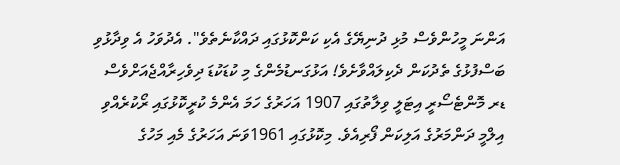އަންނަ މީހުންވެސް މުޅި ދުނިޔޭގެ އެކި ކަންކޮޅުގައި ދައްކާނެތެވެ". އެދުވަހު އެ ވިދާޅުވި ބަސްފުޅުގެ ތެދުކަން ދެކިލައްވާށެވެ! އަޅުގަނޑުމެންގެ މި ކުޑަކުޑަ ދިވެހިރާއްޖެއަށްވެސް ޑރ މޮންޓެސޯރީ އިޓަލީ ވިލާތުގައި 1907 އަހަރުގެ ހަމަ އެންމެ ކުރީކޮޅުގައި ރޯކުރެއްވި އިލްމީ ދަންމަރުގެ އަލިކަން ފޯރިއެވެ. މިކޮޅުގައި 1961ވަނަ އަހަރުގެ މެއި މަހުގެ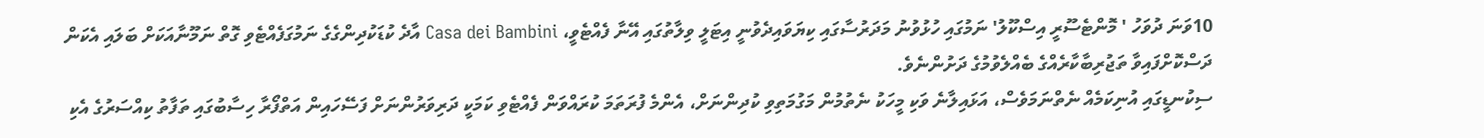10ވަނަ ދުވަހު ' މޮންޓެސޫރީ އިސްކޫލު' ނަމުގައި ހުޅުވުނު މަދަރުސާގައި ކިޔަވައިދެވުނީ އިޓަލީ ވިލާތުގައި އޭނާ ފެއްޓެވީ، Casa dei Bambini އާދެ ކުޑަކުދިންގެގެ ނަމުގަފެއްޓެވި ގޮތް ނަމޫނާއަކަށް ބަލައި އެކަން ދަސްކޮށްފައިވާ ތަޖުރިބާކާރެއްގެ ބެއްލެވުމުގެ ދަށުންނެވެ.
ސިކުނޑީގައި އުނިކަމެއް ނެތްނަމަވެސް، އަޅައިލާނެ ވަކި މީހަކު ނެތުމުން މަގުމަތިވި ކުދިންނަށް، އެންމެ ފުރަތަމަ ކުރައްވަން ފެއްޓެވި ކަމަކީ ދަރިވަރުންނަށް ފަސޭހައިން އަތްފޯރާ ހިސާބުގައި ތަފާތު ކިއްސަރުގެ އެކި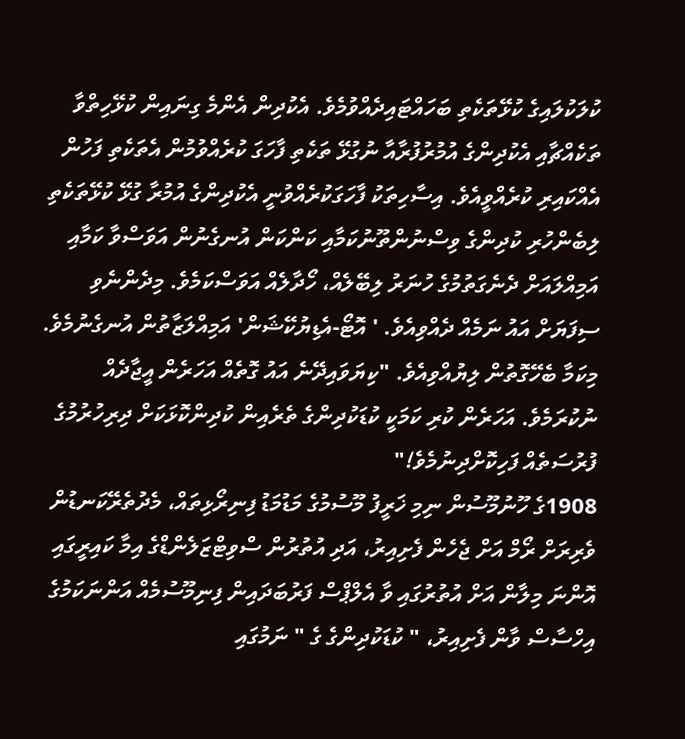ކުލަކުލައިގެ ކުޅޭތަކެތި ބަހައްޓައިދެއްވުމެވެ. އެކުދިން އެންމެ ގިނައިން ކުޅޭހިތްވާ ތަކެއްޗާއި އެކުދިންގެ އުމުރުފުރާއާ ނުގުޅޭ ތަކެތި ފާހަގަ ކުރެއްވުމުން އެތަކެތި ފަހުން އެއްކައިރި ކުރެއްވީއެވެ. އިސާހިތަކު ފާހަގަކުރެއްވުނީ އެކުދިންގެ އުމުރާ ގުޅޭ ކުޅޭތަކެތި ލިބެންހުރި ކުދިންގެ ވިސްނުންތޫނުކަމާއި ކަންކަން އުނގެނުން އަވަސްވާ ކަމާއި އަމިއްލައަށް ދެނެގަތުމުގެ ހުނަރު ލިބޭލެއް، ހޯދާލެއް އަވަސްކަމެވެ. މިދެންނެވި ސިފަޔަށް އައު ނަމެއް ދެއްވިއެވެ. ' އޮޓޯ-އެޑިޔުކޭޝަން' އަމިއްލަޒާތުން އުނގެނުމެވެ. މިކަމާ ބެހޭގޮތުން ލިޔުއްވިއެވެ. "ކިޔަވައިދޭނެ އައު ގޮތެއް އަހަރެން އީޖާދެއް ނުކުރަމެވެ. އަހަރެން ކުރި ކަމަކީ ކުޑަކުދިންގެ ތެރެއިން ކުދިންކޮޅަކަށް ދިރިހުރުމުގެ ފުރުސަތެއް ފަހިކޮށްދިނުމެވެ!"
1908ގެ ހޫނުމޫސުން ނިމި ޚަރީފު މޫސުމުގެ މަޑުމަޑު ފިނިރޯޅިތައް، މެދުތެރޭކަނޑުން ވެރިރަށް ރޯމް އަށް ޖެހެން ފެށިއިރު، އަދި އުތުރުން ސްވިޓްޒަލެންޑްގެ އިމާ ކައިރީގައި އޮންނަ މިލާން އަށް އުތުރުގައި ވާ އެލްޕްސް ފަރުބަދައިން ފިނިމޫސުމެއް އަންނަކަމުގެ އިހްސާސް ވާން ފެށިއިރު، " ކުޑަކުދިންގެ ގެ " ނަމުގައި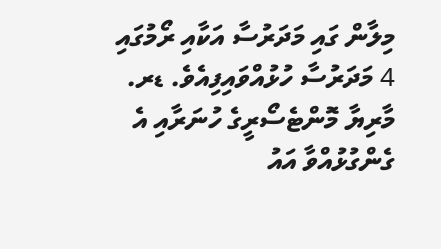މިލާން ގައި މަދަރުސާ އަކާއި ރޯމުގައި 4 މަދަރުސާ ހުޅުއްވައިފިއެވެ. ޑރ. މާރިޔާ މޮންޓެސޯރީގެ ހުނަރާއި އެ ގެންގުޅުއްވާ އައު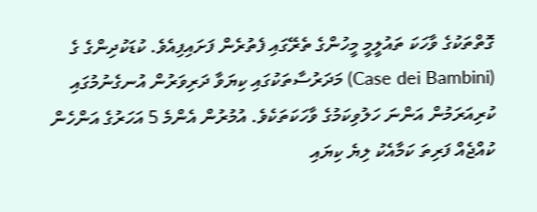ގޮތްތަކުގެ ވާހަކަ ތައުލީމީ މީހުންގެ ތެރޭގައި ފެތުރެން ފަށައިފިއެވެ. ކުޑަކުދިންގެ ގެ (Case dei Bambini) މަދަރުސާތަކުގައި ކިޔަވާ ދަރިވަރުން އުނގެނުމުގައި ކުރިއަރަމުން އަންނަ ހަލުވިކަމުގެ ވާހަކަތަކެވެ. އުމުރުން އެންމެ 5 އަހަރުގެ އަންހެން ކުއްޖެއް ފަރިތަ ކަމާއެކު ލިޔެ ކިޔައި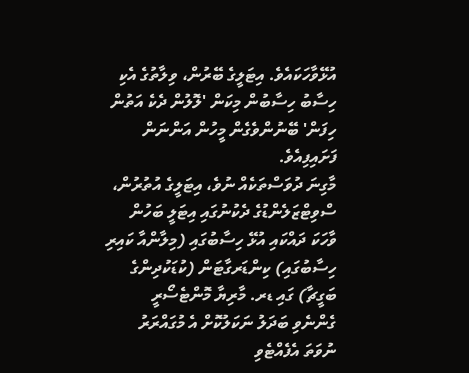އުޅޭވާހަކައެވެ. އިޓަލީގެ ބޭރުން، ވިލާތުގެ އެކި ހިސާބު ހިސާބުން މިކަން 'ލޮލުން ދެކެ އަތުން ހިފަން' ބޭނުންވެގެން މީހުން އަންނަން ފަށައިފިއެވެ.
މާގިނަ ދުވަސްތަކެއް ނުވެ، އިޓަލީގެ އުތުރުން، ސްވިޓްޒަލެންޑުގެ ދެކުނުގައި އިޓަލީ ބަހުން ވާހަކަ ދައްކައި އުޅޭ ހިސާބުގައި (މިލާންއާ ކައިރި ހިސާބުގައި) ކިންޑަރގާޓަން (ކުޑަކުދިންގެ ބަގީޗާ) ގައި ޑރ. މާރިޔާ މޮންޓެސޯރީ ގެންނެވި ބަދަލު ނަކަލުކޮށް އެ މުގައްރަރު ނުވަތަ އެފެއްޓެވި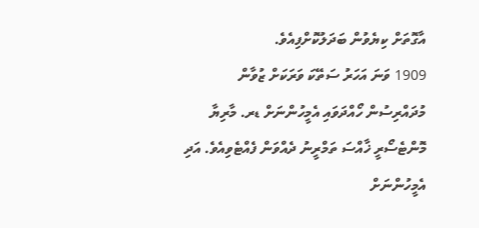އާގޮތަށް ކިޔެވުން ބަދަލުކޮށްފިއެވެ.
1909 ވަނަ އަހަރު ސަތޭކަ ވަރަކަށް ޒުވާން މުދައްރިސުން ހޯއްދަވައި އެމީހުންނަށް ޑރ. މާރިޔާ މޮންޓެސޯރީ ޚާއްސަ ތަމްރީނު ދެއްވަން ފެއްޓެވިއެވެ. އަދި އެމީހުންނަށް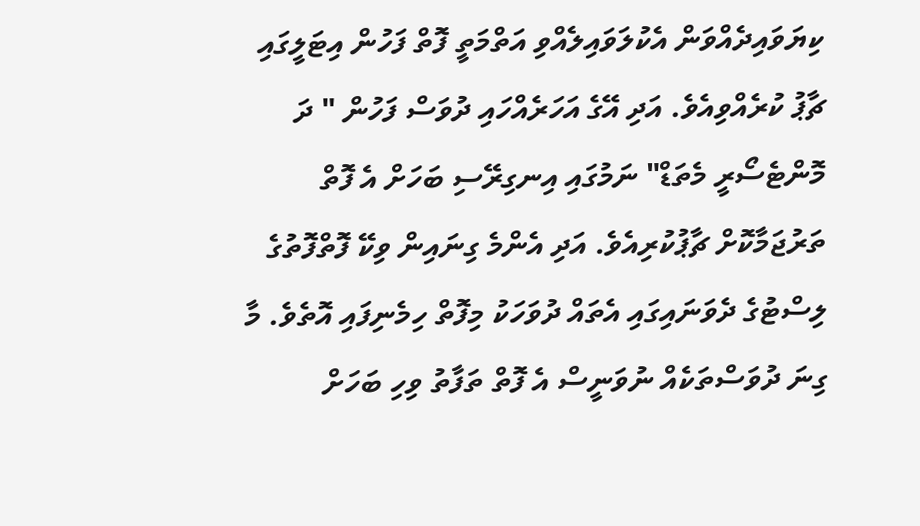ކިޔަވައިދެއްވަން އެކުލަވައިލެއްވި އަތްމަތީ ފޮތް ފަހުން އިޓަލީގައި ޗާޕު ކުރެއްވިއެވެ. އަދި އޭގެ އަހަރެއްހައި ދުވަސް ފަހުން " ދަ މޮންޓެސޯރީ މެތަޑް" ނަމުގައި އިނގިރޭސި ބަހަށް އެ ފޮތް ތަރުޖަމާކޮށް ޗާޕުކުރިއެވެ. އަދި އެންމެ ގިނައިން ވިކޭ ފޮތްފޮތުގެ ލިސްޓުގެ ދެވަނައިގައި އެތައް ދުވަހަކު މިފޮތް ހިމެނިފައި އޮތެވެ. މާ ގިނަ ދުވަސްތަކެއް ނުވަނީސް އެ ފޮތް ތަފާތު ވިހި ބަހަށް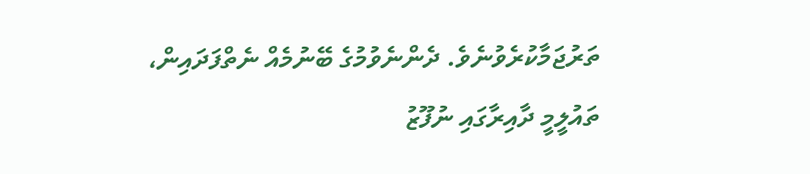ތަރުޖަމާކުރެވުނެވެ. ދެންނެވުމުގެ ބޭނުމެއް ނެތްފަދައިން، ތައުލީމީ ދާއިރާގައި ނުފޫޒު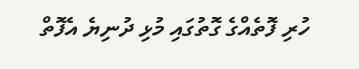ހުރި ފޮތެއްގެ ގޮތުގައި މުޅި ދުނިޔެ އެފޮތް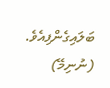ބަލައިގެންފިއެވެ.
(ނުނިމޭ)